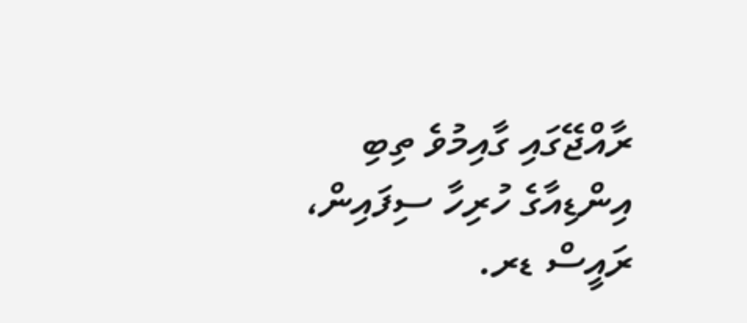ރާއްޖޭގައި ގާއިމުވެ ތިބި އިންޑިއާގެ ހުރިހާ ސިފައިން، ރައީސް ޑރ.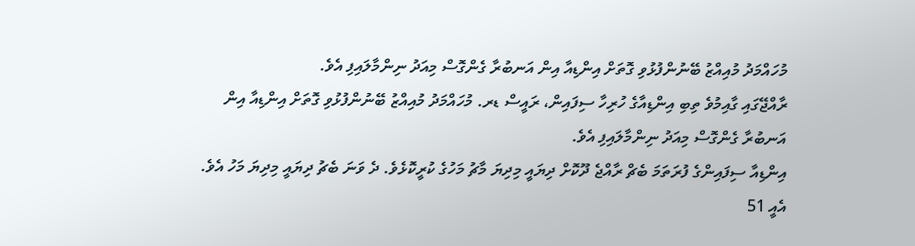މުހައްމަދު މުއިއްޒު ބޭނުންފުޅުވި ގޮތަށް އިންޑިއާ އިން އަނބުރާ ގެންގޮސް މިއަދު ނިންމާލައިފި އެވެ.
ރާއްޖޭގައި ގާއިމުވެ ތިބި އިންޑިއާގެ ހުރިހާ ސިފައިން، ރައީސް ޑރ. މުހައްމަދު މުއިއްޒު ބޭނުންފުޅުވި ގޮތަށް އިންޑިއާ އިން އަނބުރާ ގެންގޮސް މިއަދު ނިންމާލައިފި އެވެ.
އިންޑިއާ ސިފައިންގެ ފުރަތަމަ ބެޗް ރާއްޖެ ދޫކޮށް ދިޔައީ މިދިޔަ މާޗު މަހުގެ ކުރީކޮޅެވެ. ދެ ވަނަ ބެޗު ދިޔައީ މިދިޔަ މަހު އެވެ. އެއީ 51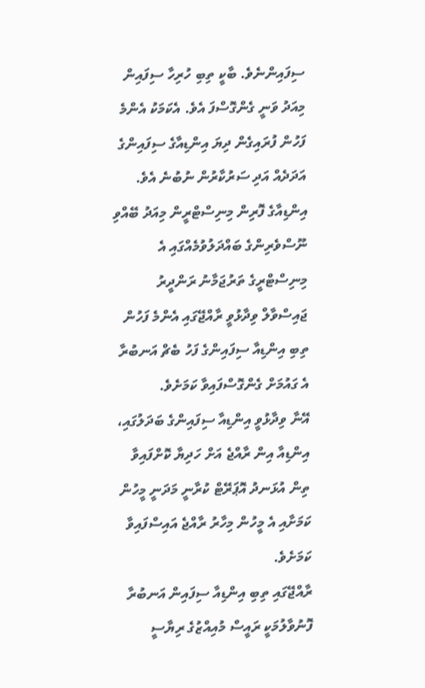ސިފައިންނެވެ. ބާކީ ތިބި ހުރިހާ ސިފައިން މިއަދު ވަނީ ގެންގޮސްފަ އެވެ. އެކަމަކު އެންމެ ފަހުން ފުރައިގެން ދިޔަ އިންޑިއާގެ ސިފައިންގެ އަދަދެއް އަދި ސަރުކާރުން ނުބުނެ އެވެ.
އިންޑިއާގެ ފޮރިން މިނިސްޓްރީން މިއަދު ބޭއްވި ނޫސްވެރިންގެ ބައްދަލުވުމެއްގައި އެ މިނިސްޓްރީގެ ތަރުޖަމާނު ރަންދީރު ޖައިސްވާލް ވިދާޅުވީ ރާއްޖޭގައި އެންމެ ފަހުން ތިބި އިންޑިއާ ސިފައިންގެ ފަހު ބެޗް އަނބުރާ އެ ގައުމަށް ގެންގޮސްފައިވާ ކަމަށެވެ.
އޭނާ ވިދާޅުވީ އިންޑިއާ ސިފައިންގެ ބަދަލުގައި، އިންޑިއާ އިން ރާއްޖެ އަށް ހަދިޔާ ކޮށްފައިވާ ތިން އުޅަނދު އޮޕަރޭޓް ކުރާނީ މަދަނީ މީހުން ކަމަށާއި އެ މީހުން މިހާރު ރާއްޖެ އައިސްފައިވާ ކަމަށެވެ.
ރާއްޖޭގައި ތިބި އިންޑިއާ ސިފައިން އަނބުރާ ފޮނުވާލުމަކީ ރައީސް މުއިއްޒުގެ ރިޔާސީ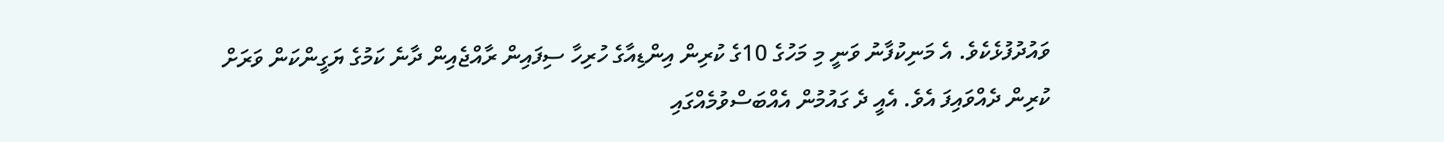ވައުދުފުޅެކެވެ. އެ މަނިކުފާނު ވަނީ މި މަހުގެ 10ގެ ކުރިން އިންޑިއާގެ ހުރިހާ ސިފައިން ރާއްޖެއިން ދާނެ ކަމުގެ ޔަގީންކަން ވަރަށް ކުރިން ދެއްވައިފަ އެވެ. އެއީ ދެ ގައުމުން އެއްބަސްވުމެއްގައި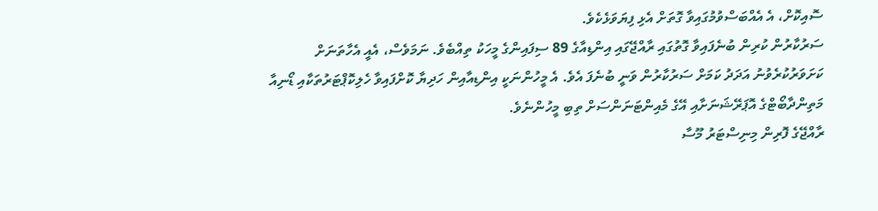ސޮއިކޮށް، އެ އެއްބަސްވުމުގައިވާ ގޮތަށް އެޅި ފިޔަވަޅެކެވެ.
ސަރުކާރުން ކުރިން ބުނެފައިވާ ގޮތުގައި ރާއްޖޭގައި އިންޑިއާގެ 89 ސިފައިންގެ މީހަކު ތިއްބެވެ. ނަމަވެސް، އެއީ އެހާތަނަށް ކަށަވަރުކުރެވުނު އަދަދު ކަމަށް ސަރުކާރުން ވަނީ ބުނެފަ އެވެ. އެ މީހުންނަކީ އިންޑިއާއިން ހަދިޔާ ކޮށްފައިވާ ހެލިކޮޕްޓަރުތަކާއި ޑޯނިއާ މަތިންދާބޯޓްގެ އޮޕަރޭޝަނަށާއި އޭގެ މެއިންޓަނަންސަށް ތިބި މީހުންނެވެ.
ރާއްޖޭގެ ފޮރިން މިނިސްޓަރު މޫސާ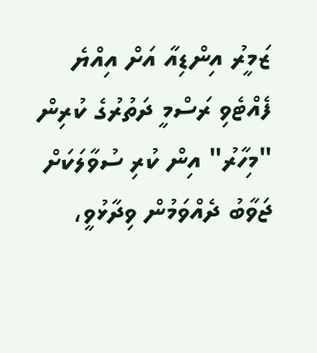ޒަމީރު އިންޑިއާ އަށް އިއްޔެ ފެއްޓެވި ރަސްމީ ދަތުރުގެ ކުރިން "މިހާރު" އިން ކުރި ސުވާލަކަށް ޖަވާބު ދެއްވަމުން ވިދާޅުވީ،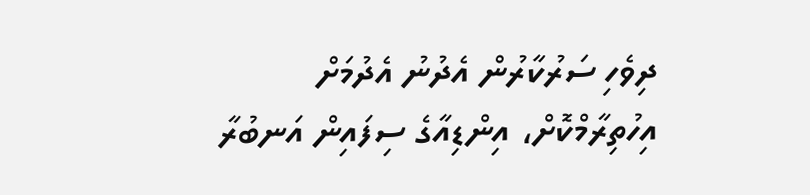ދިވެހި ސަރުކާރުން އެދުނު އެދުމަށް އިހުތިރާމްކޮށް، އިންޑިއާގެ ސިފައިން އަނބުރާ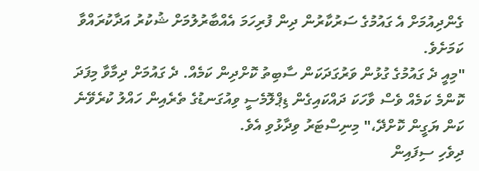ގެންދިއުމަށް އެ ގައުމުގެ ސަރުކާރުން ދިން ފުރިހަމަ އެއްބާރުލުމަށް ޝުކުރު އަދާކުރައްވާ ކަމަށެވެ.
"މިއީ ދެ ގައުމުގެ ގުޅުން ވަރުގަދަކަން ސާބިތު ކޮށްދިން ކަމެއް. ދެ ގައުމަށް ދިމާވާ މިފަދަ ކޮންމެ ކަމެއް ވެސް ވާހަކަ ދައްކައިގެން ޑިޕްލޮމެސީ ވިއުގަނޑުގެ ތެރެއިން ހައްލު ކުރެވޭނެ ކަން ޔަގީން ކޮށްދޭ،" މިނިސްޓަރު ވިދާޅުވި އެވެ.
ދިވެހި ސިފައިން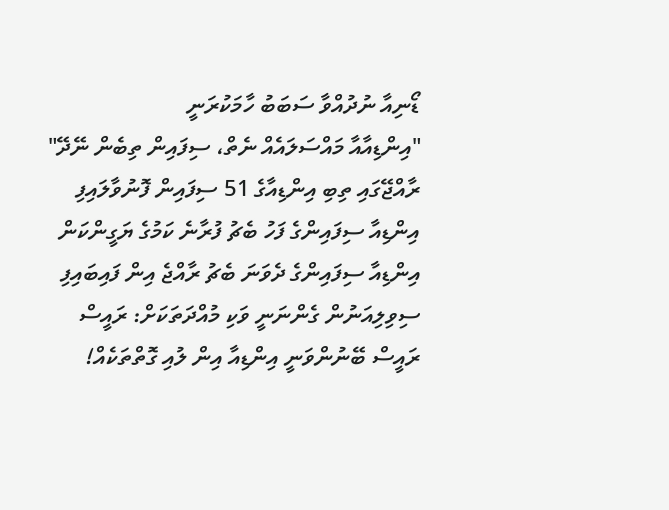ޑޯނިއާ ނުދުއްވާ ސަބަބު ހާމަކުރަނީ
"އިންޑިއާއާ މައްސަލައެއް ނެތް، ސިފައިން ތިބެން ނޭދޭ"
ރާއްޖޭގައި ތިބި އިންޑިއާގެ 51 ސިފައިން ފޮނުވާލައިފި
އިންޑިއާ ސިފައިންގެ ފަހު ބެޗު ފުރާނެ ކަމުގެ ޔަގީންކަން
އިންޑިއާ ސިފައިންގެ ދެވަނަ ބެޗު ރާއްޖެ އިން ފައިބައިފި
ސިވިލިއަނުން ގެންނަނީ ވަކި މުއްދަތަކަށް: ރައީސް
ރައީސް ބޭނުންވަނީ އިންޑިއާ އިން ލުއި ގޮތްތަކެއް!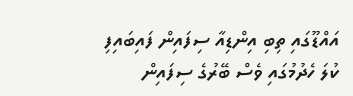އައްޑޫގައި ތިބި އިންޑިއާ ސިފައިން ފައިބައިފި
ކުލަ ހެދުމުގައި ވެސް ބޭރުގެ ސިފައިން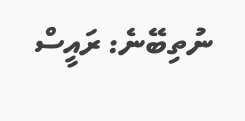ނުތިބޭނެ: ރައީސް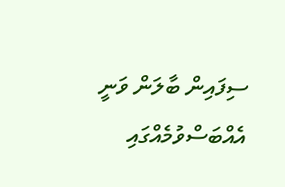ސިފައިން ބާލަން ވަނީ އެއްބަސްވުމެއްގައި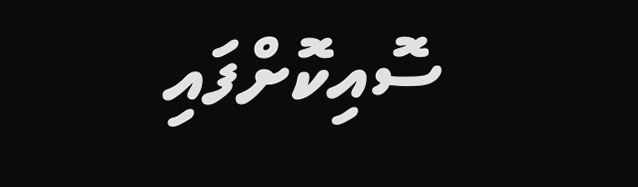ސޮއިކޮށްފައި